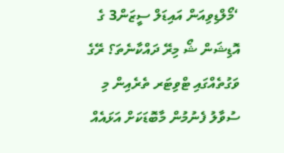‘މޯލްޑިވިއަން އައިޑަލް ސީޒަން3 ގެ އޮޑިޝަން ޝޯ މިރޭ ދައްކާނެތަ؟ ރޭގެ ވަގުތެއްގައި ޓްވިޓަރ ތެރެއިން މި ސުވާލު ފެނުމުން މާބޮޑަކަށް އަޅައެއް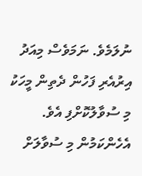ނުލަމެވެ. ނަމަވެސް މިއަދު އިރުއެރި ފަހުން ދެތިން މީހަކު މި ސުވާލުކޮށްފި އެވެ. އެހެންކަމުން މި ސުވާލަށް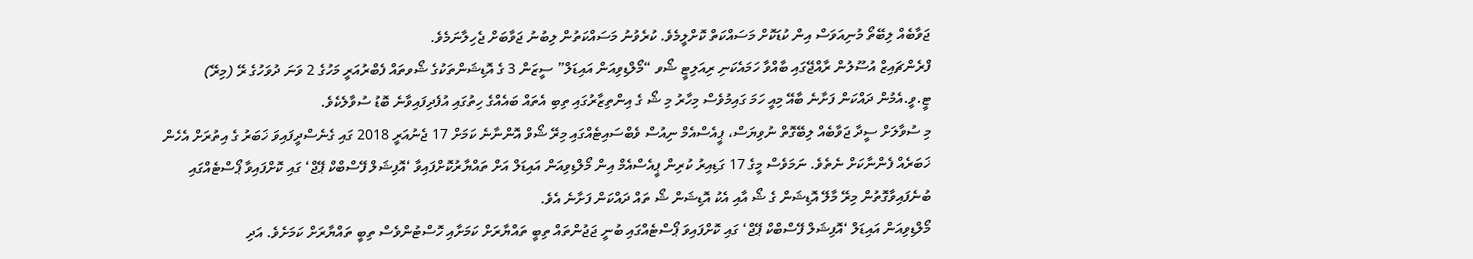ޖަވާބެއް ލިބޭތޯ މުނިއަވަސް އިން ކުޑަކޮށް މަސައްކަތް ކޮށްލީމެވެ. ކުރެވުނު މަސައްކަތުން ލިބުނު ޖަވާބަށް ޖެހިލާނަމެވެ.
ފްރެންޗައިޒް އުސޫލުން ރާއްޖޭގައި ބާއްވާ ހަމައެކަނި ރިއަލިޓީ ޝޯވ “މޯލްޑިވިއަން އައިޑަލް” ސީޒަން 3 ގެ އޮޑިޝަންތަކުގެ ޝޯވތައް ފެބްރުއަރީ މަހުގެ 2 ވަނަ ދުވަހުގެ ރޭ (މިރޭ) ޓީ.ވީ.އެމުން ދައްކަން ފަށާނެ ބާއޭ މިއީ ހަމަ ގައިމުވެސް މިހާރު މި ޝޯ ގެ އިންތިޒާރުގައި ތިބި އެތައް ބައެއްގެ ހިތުގައި އުފެދިފައިވާނެ ބޮޑު ސުވާލެކެވެ.
މި ސުވާލަށް ސީދާ ޖަވާބެއް ލިބޭގޮތް ނުވިޔަސް، ޕީއެސްއެމް ނިއުސް ވެބްސައިޓެއްގައި މިރޭ ޝޯވް އޮންނާނެ ކަމަށް 17 ޖެނުއަރީ 2018 ގައި ގެނެސްދީފައިވަ ޚަބަރު ގެ އިތުރަށް އެހެން ޚަބަރެއް ފެންނާކަށް ނެތެވެ. ނަމަވެސް މީގެ 17 ގަޑިއިރު ކުރިން ޕީއެސްއެމް އިން މޯލްޑިވިއަން އައިޑަލް އަށް ތައްޔާރުކޮށްފައިވާ ‘އޮފިޝަލް ފޭސްބްކް ޕޭޖް‘ ގައި ކޮށްފައިވާ ޕޯސްޓެއްގައި ބުނެފައިވާގޮތުން މިރޭ މާލޭ އޮޑިޝަން ގެ ޝޯ އާއި އެކު އޮޑިޝަން ޝޯ ތައް ދައްކަން ފަށާނެ އެވެ.
މޯލްޑިވިއަން އައިޑަލް ‘އޮފިޝަލް ފޭސްބްކް ޕޭޖް‘ ގައި ކޮށްފައިވަ ޕޯސްޓެއްގައި ބުނީ ޖަޖުންތައް ތިބީ ތައްޔާރަށް ކަމަށާއި ހޮސްޓުންވެސް ތިބީ ތައްޔާރަށް ކަމަށެވެ. އަދި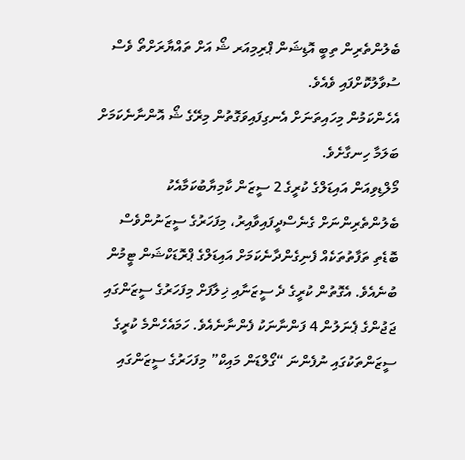ބެލުންތެރިން ތިބީ އޮޑިޝަން ޕްރިމިއަރ ޝޯ އަށް ތައްޔާރަށްތޯ ވެސް ސުވާލުކޮށްފައި ވެއެވެ.
އެހެންކަމުން މިހައިތަނަށް އެނގިފައިވަގޮތުން މިރޭގެ ޝޯ އޮންނާނެކަމަށް ބަލަމާ ހިނގާށެވެ.
މޯލްޑިވިއަން އައިޑަލްގެ ކުރީގެ 2 ސީޒަން ކާމިޔާބުކަމާއެކު ބެލުންތެރިންނަށް ގެނެސްދީފައިވާއިރު، މިފަހަރުގެ ސީޒަނުންވެސް ބޮޑެތި ތަފާތުތަކެއް ފެނިގެންދާނެކަމަށް އައިޑަލްގެ ޕްރޮޑަކްޝަން ޓީމުން ބުނެއެވެ. އެގޮތުން ކުރީގެ ދެ ސީޒަނާއި ޚިލާފަށް މިފަހަރުގެ ސީޒަންގައި ޖަޖުންގެ ޕެނަލުން 4 ފަންނާނަކު ފެންނާނެއެވެ. ހަމައެހެންމެ ކުރީގެ ސީޒަންތަކުގައި ނުފެންނަ “ގޯލްޑަން މައިކް” މިފަހަރުގެ ސީޒަންގައި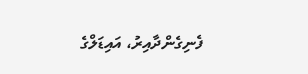ފެނިގެންދާއިރު، އައިޑަލްގެ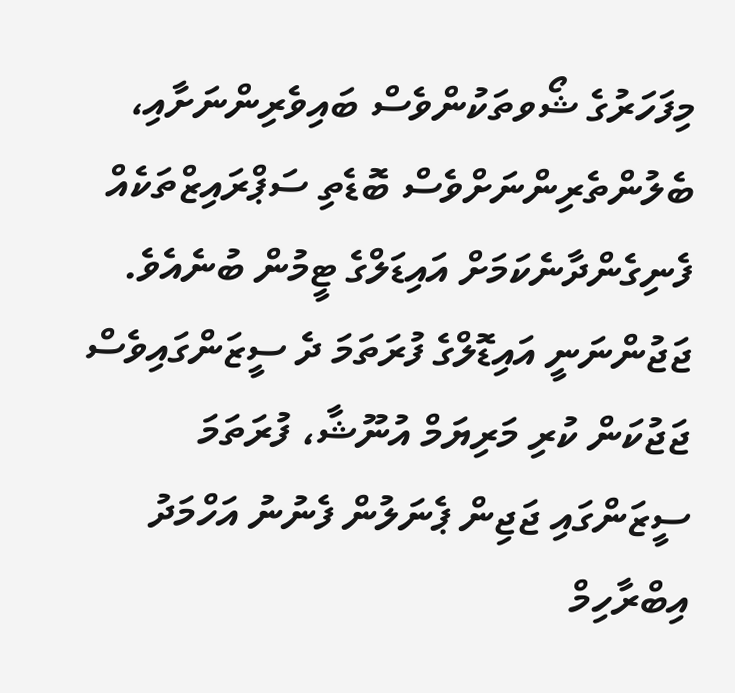މިފަހަރުގެ ޝޯވތަކުންވެސް ބައިވެރިންނަށާއި، ބެލުންތެރިންނަށްވެސް ބޮޑެތި ސަޕްރައިޒްތަކެއް ފެނިގެންދާނެކަމަށް އައިޑަލްގެ ޓީމުން ބުނެއެވެ.
ޖަޖުންނަނީ އައިޑޮލްގެ ފުރަތަމަ ދެ ސީޒަންގައިވެސް ޖަޖުކަން ކުރި މަރިޔަމް އުނޫޝާ، ފުރަތަމަ ސީޒަންގައި ޖަޖިން ޕެނަލުން ފެނުނު އަހްމަދު އިބްރާހިމް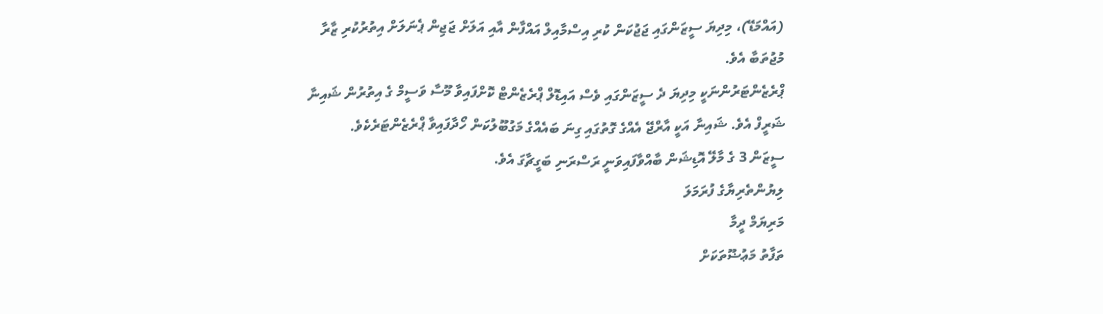(އައްމަޑޭ)، މިދިޔަ ސީޒަންގައި ޖަޖުކަން ކުރި އިސްމާއިލް އައްފާން އާއި އަލަށް ޖަޖިން ޕެނަލަށް އިތުރުކުރި ޒާރާ މުޖުތަބާ އެވެ.
ޕްރެޒެންޓަރުންނަކީ މިދިޔަ ދެ ސީޒަންގައި ވެސް އައިޑޮލް ޕްރެޒެންޓް ކޮށްފައިވާ މޫސާ ވަސީމް ގެ އިތުރުން ޝައިނާ ޝަރީފް އެވެ. ޝައިނާ އަކީ އާރްޖޭ އެއްގެ ގޮތުގައި ގިނަ ބައެއްގެ މަގުބޫލުކަން ހޯދާފައިވާ ޕްރެޒެންޓަރެކެވެ.
ސީޒަން 3 ގެ މާލޭ އޮޑިޝަން ބާއްވާފައިވަނީ ރަސްރަނި ބަގީޗާގަ އެވެ.
ލިޔުންތެރިޔާގެ ފުރަމަލަ
މަރިޔަމް ދީމާ
ތަފާތު މަޢުޟޫތަކަށް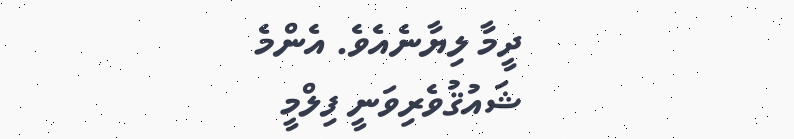ދީމާ ލިޔާނެއެވެ. އެންމެ ޝައުޤުވެރިވަނީ ފިލްމީ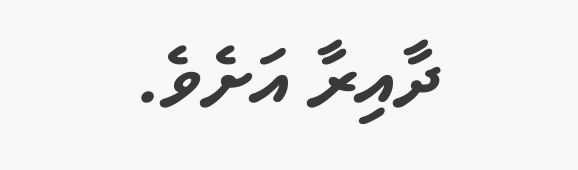ދާއިރާ އަށެވެ.